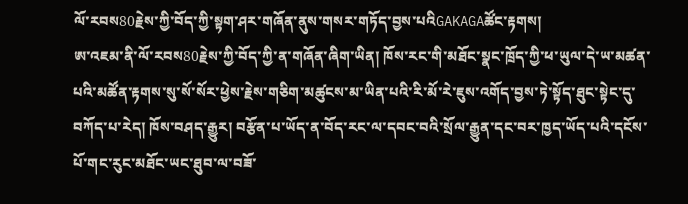ལོ་རབས80རྗེས་ཀྱི་བོད་ཀྱི་སྟག་ཤར་གཞོན་ནུས་གསར་གཏོད་བྱས་པའིGAKAGAཚོང་རྟགས།
ཨ་འཇམ་ནི་ལོ་རབས80རྗེས་ཀྱི་བོད་ཀྱི་ན་གཞོན་ཞིག་ཡིན། ཁོས་རང་གི་མཐོང་སྣང་ཁྲོད་ཀྱི་ཕ་ཡུལ་དེ་ཡ་མཚན་པའི་མཚོན་རྟགས་སུ་སོ་སོར་ཕྱེས་རྗེས་གཅིག་མཚུངས་མ་ཡིན་པའི་རི་མོ་རེ་ཇུས་འགོད་བྱས་ཏེ་སྟོད་ཐུང་སྟེང་དུ་བཀོད་པ་རེད། ཁོས་བཤད་རྒྱུར། བརྩོན་པ་ཡོད་ན་བོད་རང་ལ་དབང་བའི་སྲོལ་རྒྱུན་དང་བར་ཁྱད་ཡོད་པའི་དངོས་པོ་གང་རུང་མཐོང་ཡང་ཐུབ་ལ་བཟོ་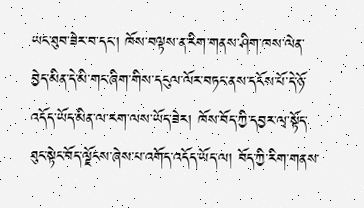ཡང་ཐུབ་ཟེར་བ་དང་། ཁོས་བལྟས་ན་རིག་གནས་ཤིག་ཁས་ལེན་བྱེད་མིན་དེ་མི་གང་ཞིག་གིས་དངུལ་ལོར་བཏང་ནས་དངོས་པོ་དེ་ཉོ་འདོད་ཡོད་མིན་ལ་རག་ལས་ཡོད་ཟེར། ཁོས་བོད་ཀྱི་དབྱར་ལྭ་སྟོད་ཐུང་སྟེང་བོད་ལྗོངས་ཞེས་པ་འགོད་འདོད་ཡོད་ལ། བོད་ཀྱི་རིག་གནས་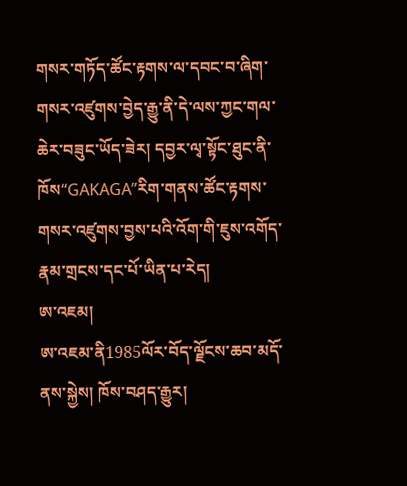གསར་གཏོད་ཚོང་རྟགས་ལ་དབང་བ་ཞིག་གསར་འཛུགས་བྱེད་རྒྱུ་ནི་དེ་ལས་ཀྱང་གལ་ཆེར་བཟུང་ཡོད་ཟེར། དབྱར་ལྭ་སྟོང་ཐུང་ནི་ཁོས“GAKAGA”རིག་གནས་ཚོང་རྟགས་གསར་འཛུགས་བྱས་པའི་འོག་གི་ཇུས་འགོད་རྣམ་གྲངས་དང་པོ་ཡིན་པ་རེད།
ཨ་འཇམ།
ཨ་འཇམ་ནི1985ལོར་བོད་ལྗོངས་ཆབ་མདོ་ནས་སྐྱེས། ཁོས་བཤད་རྒྱུར།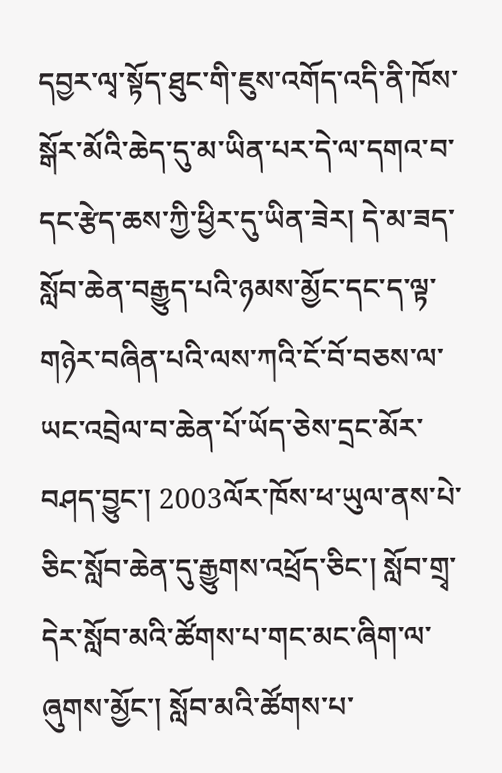དབྱར་ལྭ་སྟོད་ཐུང་གི་ཇུས་འགོད་འདི་ནི་ཁོས་སྒོར་མོའི་ཆེད་དུ་མ་ཡིན་པར་དེ་ལ་དགའ་བ་དང་རྩེད་ཆས་ཀྱི་ཕྱིར་དུ་ཡིན་ཟེར། དེ་མ་ཟད་སློབ་ཆེན་བརྒྱུད་པའི་ཉམས་མྱོང་དང་ད་ལྟ་གཉེར་བཞིན་པའི་ལས་ཀའི་ངོ་བོ་བཅས་ལ་ཡང་འབྲེལ་བ་ཆེན་པོ་ཡོད་ཅེས་དྲང་མོར་བཤད་བྱུང་། 2003ལོར་ཁོས་ཕ་ཡུལ་ནས་པེ་ཅིང་སློབ་ཆེན་དུ་རྒྱུགས་འཕྲོད་ཅིང་། སློབ་གྲྭ་དེར་སློབ་མའི་ཚོགས་པ་གང་མང་ཞིག་ལ་ཞུགས་མྱོང་། སློབ་མའི་ཚོགས་པ་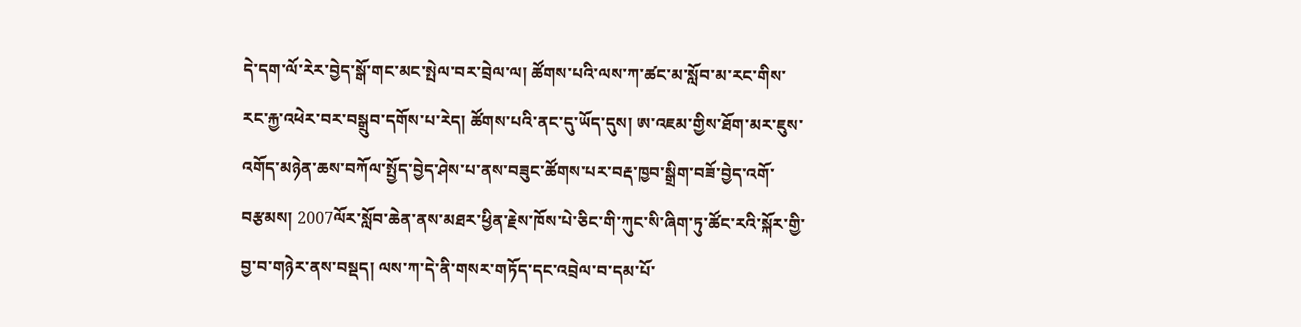དེ་དག་ལོ་རེར་བྱེད་སྒོ་གང་མང་སྤེལ་བར་བྲེལ་ལ། ཚོགས་པའི་ལས་ཀ་ཚང་མ་སློབ་མ་རང་གིས་རང་རྐྱ་འཕེར་བར་བསྒྲུབ་དགོས་པ་རེད། ཚོགས་པའི་ནང་དུ་ཡོད་དུས། ཨ་འཇམ་གྱིས་ཐོག་མར་ཇུས་འགོད་མཉེན་ཆས་བཀོལ་སྤྱོད་བྱེད་ཤེས་པ་ནས་བཟུང་ཚོགས་པར་བརྡ་ཁྱབ་སྒྲིག་བཟོ་བྱེད་འགོ་བརྩམས། 2007ལོར་སློབ་ཆེན་ནས་མཐར་ཕྱིན་རྗེས་ཁོས་པེ་ཅིང་གི་ཀུང་སི་ཞིག་ཏུ་ཚོང་རའི་སྐོར་གྱི་བྱ་བ་གཉེར་ནས་བསྡད། ལས་ཀ་དེ་ནི་གསར་གཏོད་དང་འབྲེལ་བ་དམ་པོ་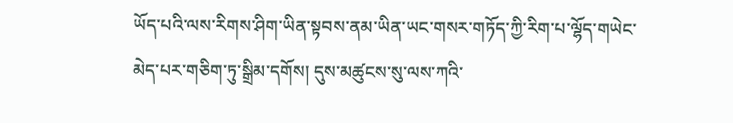ཡོད་པའི་ལས་རིགས་ཤིག་ཡིན་སྟབས་ནམ་ཡིན་ཡང་གསར་གཏོད་ཀྱི་རིག་པ་ལྷོད་གཡེང་མེད་པར་གཅིག་ཏུ་སྒྲིམ་དགོས། དུས་མཚུངས་སུ་ལས་ཀའི་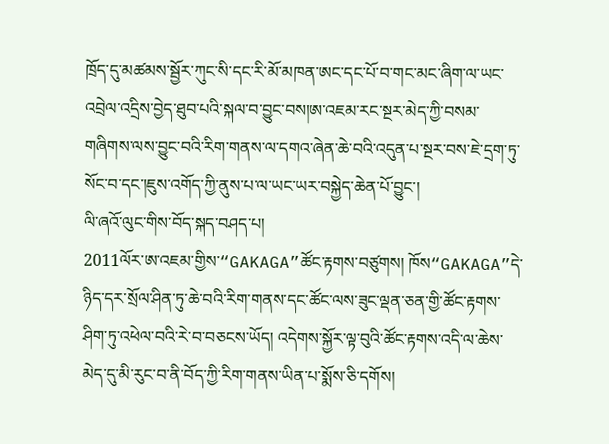ཁྲོད་དུ་མཚམས་སྦྱོར་ཀུང་སི་དང་རི་མོ་མཁན་ཨང་དང་པོ་བ་གང་མང་ཞིག་ལ་ཡང་འབྲེལ་འདྲིས་བྱེད་ཐུབ་པའི་སྐལ་བ་བྱུང་བས།ཨ་འཇམ་རང་སྔར་མེད་ཀྱི་བསམ་གཞིགས་ལས་བྱུང་བའི་རིག་གནས་ལ་དགའ་ཞེན་ཆེ་བའི་འདུན་པ་སྔར་བས་ཇེ་དྲག་ཏུ་སོང་བ་དང་།ཇུས་འགོད་ཀྱི་ནུས་པ་ལ་ཡང་ཡར་བསྐྱེད་ཆེན་པོ་བྱུང་།
ལི་ཞའོ་ལུང་གིས་བོད་སྐད་བཤད་པ།
2011ལོར་ཨ་འཇམ་གྱིས་“GAKAGA”ཚོང་རྟགས་བཙུགས། ཁོས“GAKAGA”དེ་ཉིད་དར་སྲོལ་ཤིན་ཏུ་ཆེ་བའི་རིག་གནས་དང་ཚོང་ལས་ཟུང་ལྡན་ཅན་གྱི་ཚོང་རྟགས་ཤིག་ཏུ་འཕེལ་བའི་རེ་བ་བཅངས་ཡོད། འདེགས་སྐྱོར་ལྟ་བུའི་ཚོང་རྟགས་འདི་ལ་ཆེས་མེད་དུ་མི་རུང་བ་ནི་བོད་ཀྱི་རིག་གནས་ཡིན་པ་སྨོས་ཅི་དགོས།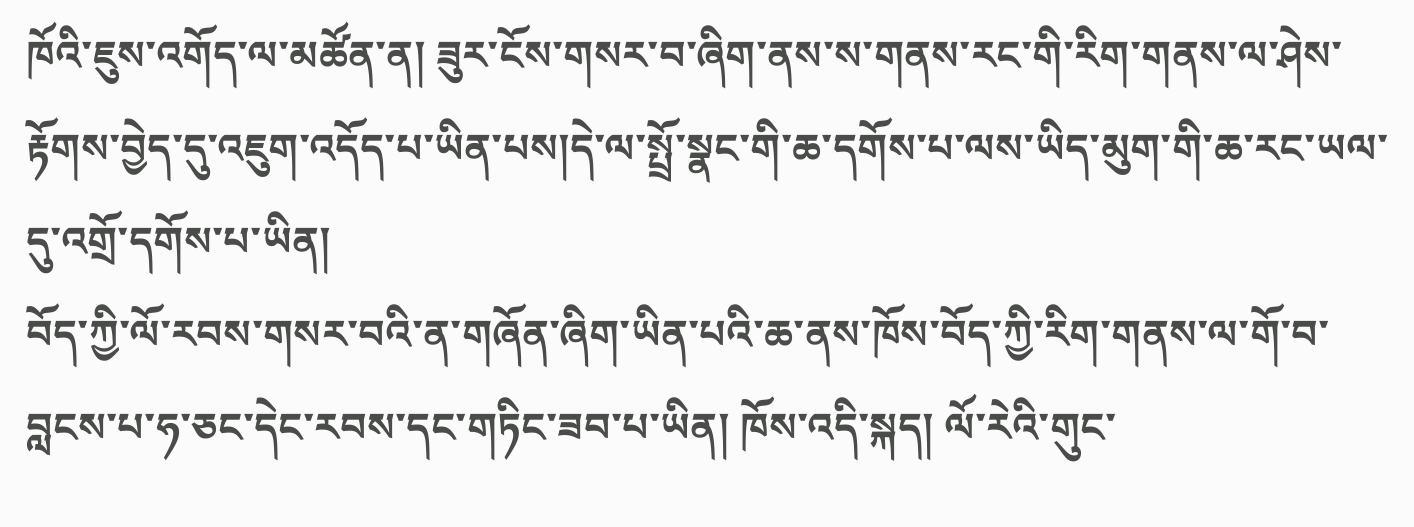ཁོའི་ཇུས་འགོད་ལ་མཚོན་ན། ཟུར་ངོས་གསར་བ་ཞིག་ནས་ས་གནས་རང་གི་རིག་གནས་ལ་ཤེས་རྟོགས་བྱེད་དུ་འཇུག་འདོད་པ་ཡིན་པས།དེ་ལ་སྤྲོ་སྣང་གི་ཆ་དགོས་པ་ལས་ཡིད་མུག་གི་ཆ་རང་ཡལ་དུ་འགྲོ་དགོས་པ་ཡིན།
བོད་ཀྱི་ལོ་རབས་གསར་བའི་ན་གཞོན་ཞིག་ཡིན་པའི་ཆ་ནས་ཁོས་བོད་ཀྱི་རིག་གནས་ལ་གོ་བ་བླངས་པ་ཧ་ཅང་དེང་རབས་དང་གཏིང་ཟབ་པ་ཡིན། ཁོས་འདི་སྐད། ལོ་རེའི་གུང་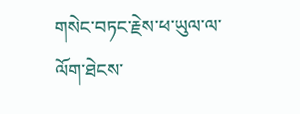གསེང་བཏང་རྗེས་ཕ་ཡུལ་ལ་ལོག་ཐེངས་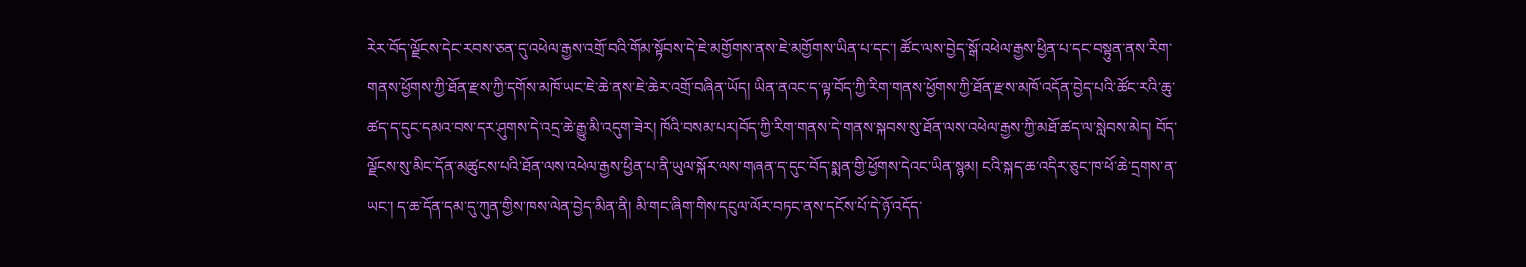རེར་བོད་ལྗོངས་དེང་རབས་ཅན་དུ་འཕེལ་རྒྱས་འགྲོ་བའི་གོམ་སྟོབས་དེ་ཇེ་མགྱོགས་ནས་ཇེ་མགྱོགས་ཡིན་པ་དང་། ཚོང་ལས་བྱེད་སྒོ་འཕེལ་རྒྱས་ཕྱིན་པ་དང་བསྟུན་ནས་རིག་གནས་ཕྱོགས་ཀྱི་ཐོན་རྫས་ཀྱི་དགོས་མཁོ་ཡང་ཇེ་ཆེ་ནས་ཇེ་ཆེར་འགྲོ་བཞིན་ཡོད། ཡིན་ནའང་ད་ལྟ་བོད་ཀྱི་རིག་གནས་ཕྱོགས་ཀྱི་ཐོན་རྫས་མཁོ་འདོན་བྱེད་པའི་ཚོང་རའི་ཆུ་ཚད་ད་དུང་དམའ་བས་དར་ཤུགས་དེ་འདྲ་ཆེ་རྒྱུ་མི་འདུག་ཟེར། ཁོའི་བསམ་པར།བོད་ཀྱི་རིག་གནས་དེ་གནས་སྐབས་སུ་ཐོན་ལས་འཕེལ་རྒྱས་ཀྱི་མཐོ་ཚད་ལ་སླེབས་མེད། བོད་ལྗོངས་སུ་མིང་དོན་མཚུངས་པའི་ཐོན་ལས་འཕེལ་རྒྱས་ཕྱིན་པ་ནི་ཡུལ་སྐོར་ལས་གཞན་ད་དུང་བོད་སྨན་གྱི་ཕྱོགས་དེའང་ཡིན་སྙམ། ངའི་སྐད་ཆ་འདིར་ཅུང་ཁ་ཕོ་ཆེ་དྲགས་ན་ཡང་། ད་ཆ་དོན་དམ་དུ་ཀུན་གྱིས་ཁས་ལེན་བྱེད་མིན་ནི། མི་གང་ཞིག་གིས་དངུལ་ལོར་བཏང་ནས་དངོས་པོ་དེ་ཉོ་འདོད་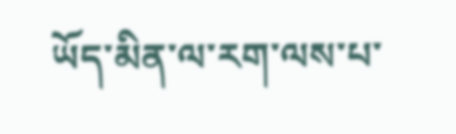ཡོད་མིན་ལ་རག་ལས་པ་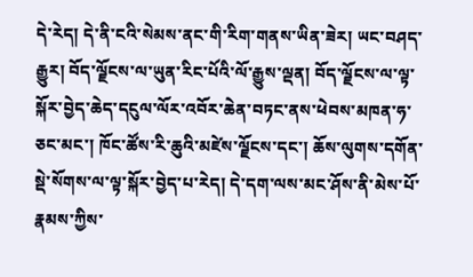དེ་རེད། དེ་ནི་ངའི་སེམས་ནང་གི་རིག་གནས་ཡིན་ཟེར། ཡང་བཤད་རྒྱུར། བོད་ལྗོངས་ལ་ཡུན་རིང་པོའི་ལོ་རྒྱུས་ལྡན། བོད་ལྗོངས་ལ་ལྟ་སྐོར་བྱེད་ཆེད་དངུལ་ལོར་འབོར་ཆེན་བཏང་ནས་ཕེབས་མཁན་ཧ་ཅང་མང་། ཁོང་ཚོས་རི་ཆུའི་མཛེས་ལྗོངས་དང་། ཆོས་ལུགས་དགོན་སྡེ་སོགས་ལ་ལྟ་སྐོར་བྱེད་པ་རེད། དེ་དག་ལས་མང་ཤོས་ནི་མེས་པོ་རྣམས་ཀྱིས་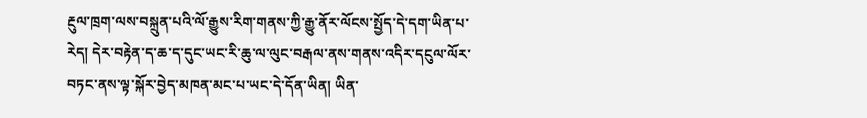རྔུལ་ཁྲག་ལས་བསྐྲུན་པའི་ལོ་རྒྱུས་རིག་གནས་ཀྱི་རྒྱུ་ནོར་ལོངས་སྤྱོད་དེ་དག་ཡིན་པ་རེད། དེར་བརྟེན་ད་ཆ་ད་དུང་ཡང་རི་ཆུ་ལ་ལུང་བརྒལ་ནས་གནས་འདིར་དངུལ་ལོར་བཏང་ནས་ལྟ་སྐོར་བྱེད་མཁན་མང་པ་ཡང་དེ་དོན་ཡིན། ཡིན་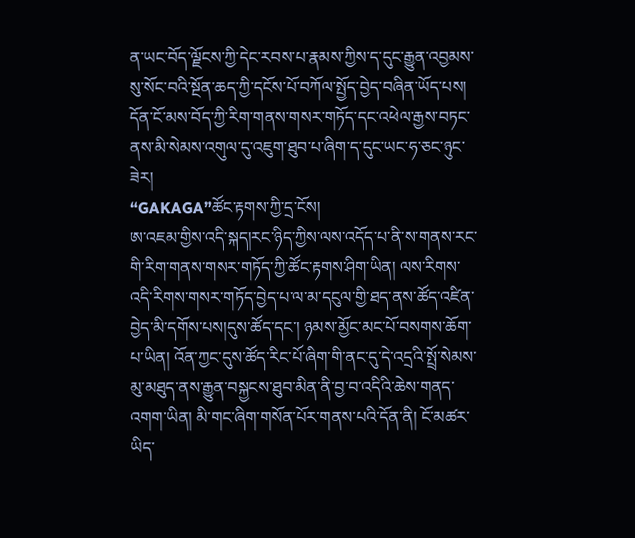ན་ཡང་བོད་ལྗོངས་ཀྱི་དེང་རབས་པ་རྣམས་ཀྱིས་ད་དུང་རྒྱུན་འབྱམས་སུ་སོང་བའི་སྔོན་ཆད་ཀྱི་དངོས་པོ་བཀོལ་སྤྱོད་བྱེད་བཞིན་ཡོད་པས། དོན་ངོ་མས་བོད་ཀྱི་རིག་གནས་གསར་གཏོད་དང་འཕེལ་རྒྱས་བཏང་ནས་མི་སེམས་འགུལ་དུ་འཇུག་ཐུབ་པ་ཞིག་ད་དུང་ཡང་ཧ་ཅང་ཉུང་ཟེར།
“GAKAGA”ཚོང་རྟགས་ཀྱི་དྲ་ངོས།
ཨ་འཇམ་གྱིས་འདི་སྐད།རང་ཉིད་ཀྱིས་ལས་འདོད་པ་ནི་ས་གནས་རང་གི་རིག་གནས་གསར་གཏོད་ཀྱི་ཚོང་རྟགས་ཤིག་ཡིན། ལས་རིགས་འདི་རིགས་གསར་གཏོད་བྱེད་པ་ལ་མ་དངུལ་གྱི་ཐད་ནས་ཚོད་འཛིན་བྱེད་མི་དགོས་པས།དུས་ཚོད་དང་། ཉམས་མྱོང་མང་པོ་བསགས་ཆོག་པ་ཡིན། འོན་ཀྱང་དུས་ཚོད་རིང་པོ་ཞིག་གི་ནང་དུ་དེ་འདྲའི་སྤྲོ་སེམས་མུ་མཐུད་ནས་རྒྱུན་བསྐྱངས་ཐུབ་མིན་ནི་བྱ་བ་འདིའི་ཆེས་གནད་འགག་ཡིན། མི་གང་ཞིག་གསོན་པོར་གནས་པའི་དོན་ནི། ངོ་མཚར་ཡིད་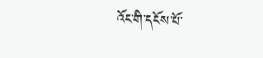འོང་གི་དངོས་པོ་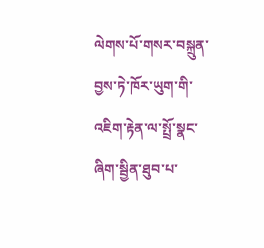ལེགས་པོ་གསར་བསྐྲུན་བྱས་ཏེ་ཁོར་ཡུག་གི་འཇིག་རྟེན་ལ་སྤྲོ་སྣང་ཞིག་སྦྱིན་ཐུབ་པ་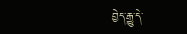བྱེད་རྒྱུ་དེ་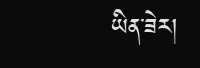ཡིན་ཟེར།